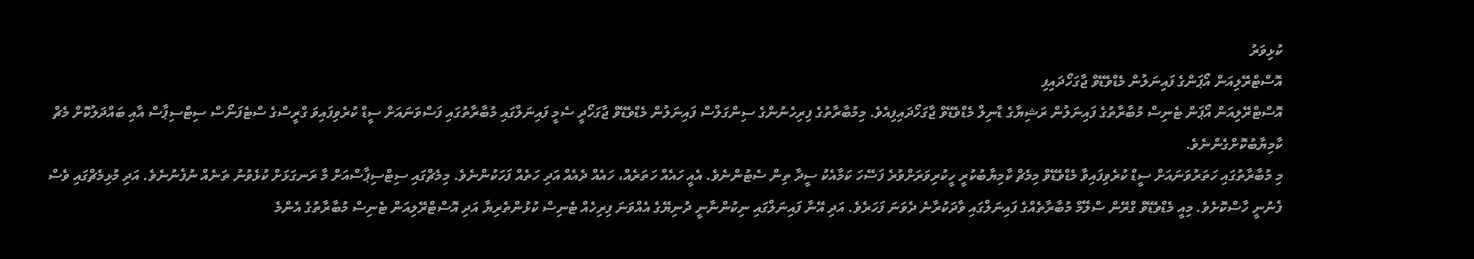ކުޅިވަރު
އޮސްޓްރޭލިއަން އޯޕަންގެ ފައިނަލުން މެޑްވެޑޭވް ޖާގަހޯދައިފި
އޮސްޓްރޭލިއަން އޯޕަން ޓެނިސް މުބާރާތުގެ ފައިނަލުން ރަޝިޔާގެ ޑާނިލް މެޑްވެޑޭވް ޖާގަހޯދައިފިއެވެ. މިމުބާރާތުގެ ފިރިހެނުންގެ ސިންގަލްސް ފައިނަލުން މެޑްވެޑޭވް ޖާގަހޯދީ ސެމީ ފައިނަލްގައި މުބާރާތުގައި ފަސްވަނައަށް ސީޑް ކުރެވިފައިވަ ގްރީސްގެ ސްޓެފަނޯސް ސިޓްސިޕާސް އާއި ބައްދަލުކޮށް މެޗް ކާމިޔާބުކޮށްގެންނެވެ.
މި މުބާރާތުގައި ހަތަރުވަނައަށް ސީޑް ކުރެވިފައިވާ މެޑްވެޑޭވް މިމެޗް ކާމިޔާބުކުރީ ހީކުރިވަރަށްވުރެ ފަސޭހަ ކަމާއެކު ސީދާ ތިން ސެޓުންނެވެ. އެއީ ހައެއް ހަތަރެއް، ހައެއް ދެއެއް އަދި ހަތެއް ފަހަކުންނެވެ. މިމެޗްގައި ސިޓްސިޕާސްއަށް މާ ރަނގަޅަށް ކުޅެވުނު ތަނެއް ނުފެނުނެވެ. އަދި މުޅިމެޗްގައި ވެސް ފެނުނީ ހާސްކޮށެވެ. މިއީ މެޑްވެޑޭވް ގްރޭން ސްލޭމް މުބާރާތެއްގެ ފައިނަލްގައި ވާދަކުރާނެ ދެވަނަ ފަހަރެވެ. އަދި އޭނާ ފައިނަލްގައި ނިކުންނާނީ ދުނިޔޭގެ އެއްވަނަ ފިރިހެއް ޓެނިސް ކުޅުންތެރިޔާ އަދި އޮސްޓްރޭލިއަން ޓެނިސް މުބާރާތުގެ އެންމެ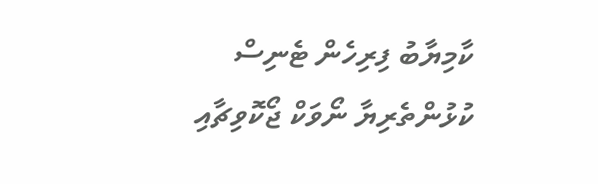ކާމިޔާބު ފިރިހެން ޓެނިސް ކުޅުންތެރިޔާ ނޯވަކް ޖޯކޮވިޗާއި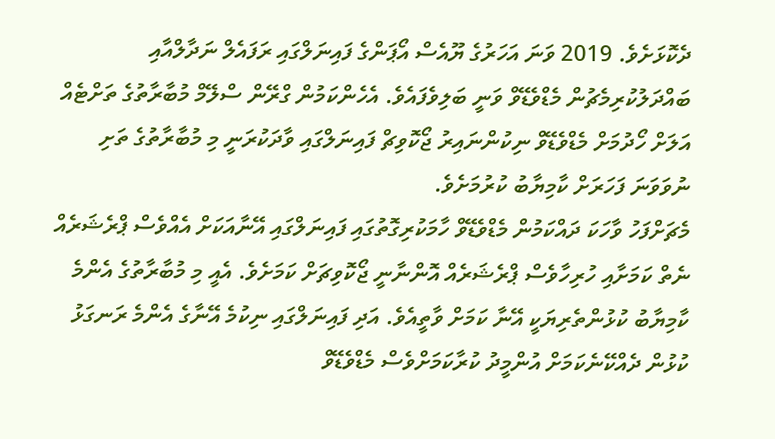ދެކޮޅަށެވެ. 2019 ވަނަ އަހަރުގެ ޔޫއެސް އޯޕަންގެ ފައިނަލްގައި ރަފައެލް ނަދާލްއާއި ބައްދަލުކުރިމެޗުން މެޑްވެޑޭވް ވަނީ ބަލިވެފައެވެ. އެހެންކަމުން ގްރޭން ސްލޭމް މުބާރާތުގެ ތަށްޓެއް އަލަށް ހޯދުމަށް މެޑްވެޑޭވް ނިކުންނައިރު ޖޯކޮވިޗް ފައިނަލްގައި ވާދަކުރަނީ މި މުބާރާތުގެ ތަށި ނުވަވަނަ ފަހަރަށް ކާމިޔާބު ކުރުމަށެވެ.
މެޗަށްފަހު ވާހަކަ ދައްކަމުން މެޑްވެޑޭވް ހާމަކުރިގޮތުގައި ފައިނަލްގައި އޭނާއަކަށް އެއްވެސް ޕްރެޝަރެއް ނެތް ކަމަށާއި ހުރިހާވެސް ޕްރެޝަރެއް އޮންނާނީ ޖޯކޮވިޗަށް ކަމަށެވެ. އެއީ މި މުބާރާތުގެ އެންމެ ކާމިޔާބު ކުޅުންތެރިޔަކީ އޭނާ ކަމަށް ވާތީއެވެ. އަދި ފައިނަލްގައި ނިކުމެ އޭނާގެ އެންމެ ރަނގަޅު ކުޅުން ދެއްކޭނެކަމަށް އުންމީދު ކުރާކަމަށްވެސް މެޑްވެޑޭވް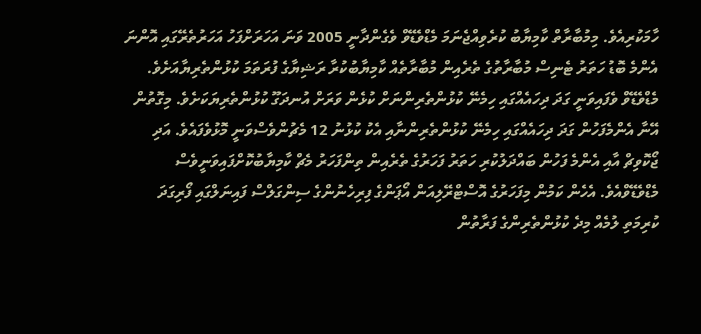ހާމަކުރިއެވެ. މިމުބާރާތް ކާމިޔާބު ކުރެވިއްޖެނަމަ މެޑްވެޑޭވް ވެގެންދާނީ 2005 ވަނަ އަހަރަށްފަހު އަހަރުތެރޭގައި އޮންނަ އެންމެ ބޮޑު ހަތަރު ޓެނިސް މުބާރާތުގެ ތެރެއިން މުބާރާތެއް ކާމިޔާބުކުރާ ރަޝިޔާގެ ފުރަތަމަ ކުޅުންތެރިޔާއަށެވެ. މެޑްވެޑޭވް ވެފައިވަނީ ގަދަ ދިހައެއްގައި ހިމެނޭ ކުޅުންތެރިންނަށް ކުޅެން ވަރަށް އުނދަގޫ ކުޅުންތެރިޔަކަށެވެ. މިގޮތުން އޭނާ އެންމެފަހުން ގަދަ ދިހައެއްގައި ހިމެނޭ ކުޅުންތެރިންނާއި އެކު ކުޅުނު 12 މެޗުންވެސްވަނީ މޮޅުވެފައެވެ. އަދި ޖޯކޮވިޗް އާއި އެންމެ ފަހުން ބައްދަލުކުރި ހަތަރު ފަހަރުގެ ތެރެއިން ތިންފަހަރު މެޗް ކާމިޔާބުކޮށްފައިވަނީވެސް މެޑްވެޑޭވްއެވެ. އެހެން ކަމުން މިފަހަރުގެ އޮސްޓްރޭލިއަން އޯޕަންގެ ފިރިހެނުންގެ ސިންގަލްސް ފައިނަލްގައި ފޯރިގަދަ ކުރިމަތި ލުމެއް މިދެ ކުޅުންތެރިންގެ ފަރާތުން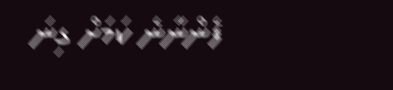ފެންނާނެ ކަމަށް ގިނަ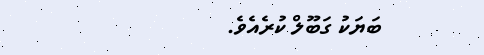ބަޔަކު ގަބޫލް ކުރެއެވެ.